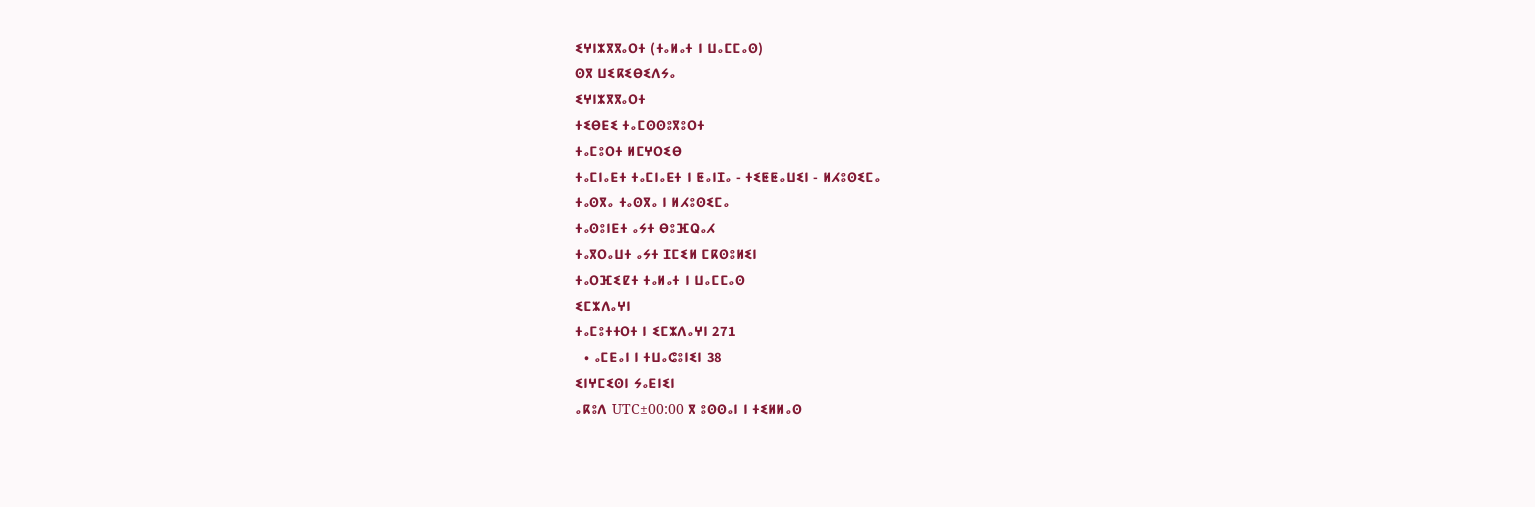ⵉⵖⵏⵣⴳⴳⴰⵔⵜ (ⵜⴰⵍⴰⵜ ⵏ ⵡⴰⵎⵎⴰⵙ)
ⵙⴳ ⵡⵉⴽⵉⴱⵉⴷⵢⴰ
ⵉⵖⵏⵣⴳⴳⴰⵔⵜ
ⵜⵉⴱⴹⵉ ⵜⴰⵎⵙⵙⵓⴳⵓⵔⵜ
ⵜⴰⵎⵓⵔⵜ ⵍⵎⵖⵔⵉⴱ
ⵜⴰⵎⵏⴰⴹⵜ ⵜⴰⵎⵏⴰⴹⵜ ⵏ ⵟⴰⵏⵊⴰ - ⵜⵉⵟⵟⴰⵡⵉⵏ - ⵍⵃⵓⵙⵉⵎⴰ
ⵜⴰⵙⴳⴰ ⵜⴰⵙⴳⴰ ⵏ ⵍⵃⵓⵙⵉⵎⴰ
ⵜⴰⵙⵓⵏⴹⵜ ⴰⵢⵜ ⴱⵓⴼⵕⴰⵃ
ⵜⴰⴳⵔⴰⵡⵜ ⴰⵢⵜ ⵊⵎⵉⵍ ⵎⴽⵙⵓⵍⵉⵏ
ⵜⴰⵔⴼⵉⵇⵜ ⵜⴰⵍⴰⵜ ⵏ ⵡⴰⵎⵎⴰⵙ
ⵉⵎⵣⴷⴰⵖⵏ
ⵜⴰⵎⵓⵜⵜⵔⵜ ⵏ ⵉⵎⵣⴷⴰⵖⵏ 271
  • ⴰⵎⴹⴰⵏ ⵏ ⵜⵡⴰⵛⵓⵏⵉⵏ 38
ⵉⵏⵖⵎⵉⵙⵏ ⵢⴰⴹⵏⵉⵏ
ⴰⴽⵓⴷ UTC±00:00 ⴳ ⵓⵙⵙⴰⵏ ⵏ ⵜⵉⵍⵍⴰⵙ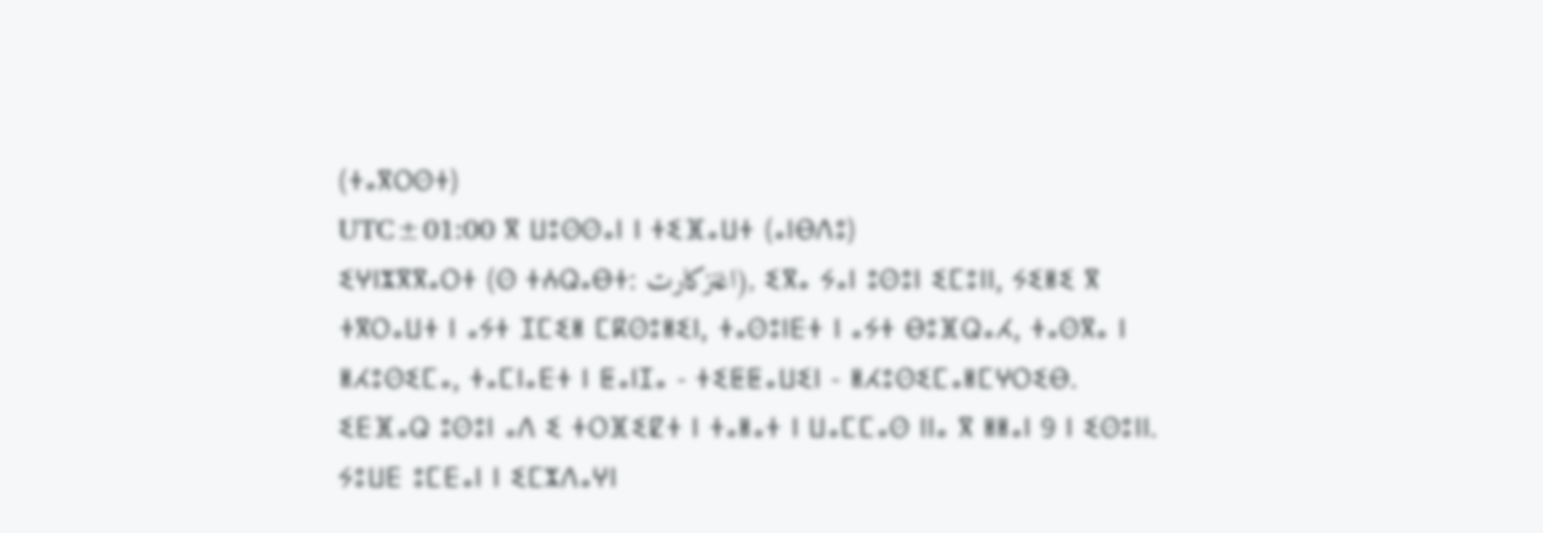(ⵜⴰⴳⵔⵙⵜ)
UTC±01:00 ⴳ ⵡⵓⵙⵙⴰⵏ ⵏ ⵜⵉⴼⴰⵡⵜ (ⴰⵏⴱⴷⵓ)
ⵉⵖⵏⵣⴳⴳⴰⵔⵜ (ⵙ ⵜⵄⵕⴰⴱⵜ: اغنزكارت), ⵉⴳⴰ ⵢⴰⵏ ⵓⵙⵓⵏ ⵉⵎⵓⵏⵏ, ⵢⵉⵍⵉ ⴳ ⵜⴳⵔⴰⵡⵜ ⵏ ⴰⵢⵜ ⵊⵎⵉⵍ ⵎⴽⵙⵓⵍⵉⵏ, ⵜⴰⵙⵓⵏⴹⵜ ⵏ ⴰⵢⵜ ⴱⵓⴼⵕⴰⵃ, ⵜⴰⵙⴳⴰ ⵏ ⵍⵃⵓⵙⵉⵎⴰ, ⵜⴰⵎⵏⴰⴹⵜ ⵏ ⵟⴰⵏⵊⴰ - ⵜⵉⵟⵟⴰⵡⵉⵏ - ⵍⵃⵓⵙⵉⵎⴰⵍⵎⵖⵔⵉⴱ. ⵉⴹⴼⴰⵕ ⵓⵙⵓⵏ ⴰⴷ ⵉ ⵜⵔⴼⵉⵇⵜ ⵏ ⵜⴰⵍⴰⵜ ⵏ ⵡⴰⵎⵎⴰⵙ ⵏⵏⴰ ⴳ ⵍⵍⴰⵏ 9 ⵏ ⵉⵙⵓⵏⵏ. ⵢⵓⵡⴹ ⵓⵎⴹⴰⵏ ⵏ ⵉⵎⵣⴷⴰⵖⵏ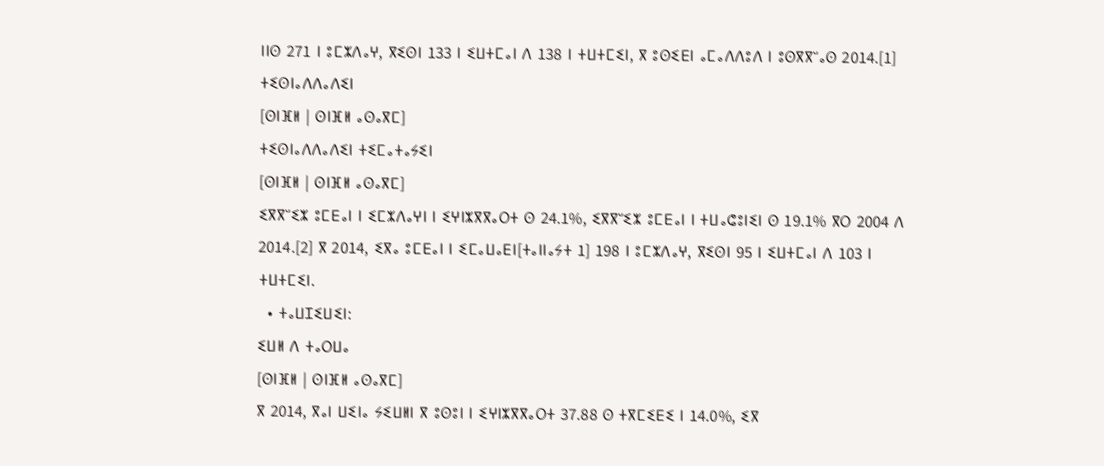ⵏⵏⵙ 271 ⵏ ⵓⵎⵣⴷⴰⵖ, ⴳⵉⵙⵏ 133 ⵏ ⵉⵡⵜⵎⴰⵏ ⴷ 138 ⵏ ⵜⵡⵜⵎⵉⵏ, ⴳ ⵓⵙⵉⴹⵏ ⴰⵎⴰⴷⴷⵓⴷ ⵏ ⵓⵙⴳⴳⵯⴰⵙ 2014.[1]
ⵜⵉⵙⵏⴰⴷⴷⴰⴷⵉⵏ
[ⵙⵏⴼⵍ | ⵙⵏⴼⵍ ⴰⵙⴰⴳⵎ]
ⵜⵉⵙⵏⴰⴷⴷⴰⴷⵉⵏ ⵜⵉⵎⴰⵜⴰⵢⵉⵏ
[ⵙⵏⴼⵍ | ⵙⵏⴼⵍ ⴰⵙⴰⴳⵎ]
ⵉⴳⴳⵯⵉⵣ ⵓⵎⴹⴰⵏ ⵏ ⵉⵎⵣⴷⴰⵖⵏ ⵏ ⵉⵖⵏⵣⴳⴳⴰⵔⵜ ⵙ 24.1%, ⵉⴳⴳⵯⵉⵣ ⵓⵎⴹⴰⵏ ⵏ ⵜⵡⴰⵛⵓⵏⵉⵏ ⵙ 19.1% ⴳⵔ 2004 ⴷ 2014.[2] ⴳ 2014, ⵉⴳⴰ ⵓⵎⴹⴰⵏ ⵏ ⵉⵎⴰⵡⴰⴹⵏ[ⵜⴰⵏⵏⴰⵢⵜ 1] 198 ⵏ ⵓⵎⵣⴷⴰⵖ, ⴳⵉⵙⵏ 95 ⵏ ⵉⵡⵜⵎⴰⵏ ⴷ 103 ⵏ ⵜⵡⵜⵎⵉⵏ.
  • ⵜⴰⵡⵊⵉⵡⵉⵏ:
ⵉⵡⵍ ⴷ ⵜⴰⵔⵡⴰ
[ⵙⵏⴼⵍ | ⵙⵏⴼⵍ ⴰⵙⴰⴳⵎ]
ⴳ 2014, ⴳⴰⵏ ⵡⵉⵏⴰ ⵢⵉⵡⵍⵏ ⴳ ⵓⵙⵓⵏ ⵏ ⵉⵖⵏⵣⴳⴳⴰⵔⵜ 37.88 ⵙ ⵜⴳⵎⵉⴹⵉ ⵏ 14.0%, ⵉⴳ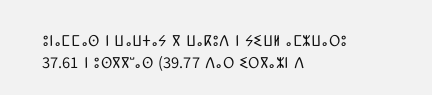ⵓⵏⴰⵎⵎⴰⵙ ⵏ ⵡⴰⵡⵜⴰⵢ ⴳ ⵡⴰⴽⵓⴷ ⵏ ⵢⵉⵡⵍ ⴰⵎⵣⵡⴰⵔⵓ 37.61 ⵏ ⵓⵙⴳⴳⵯⴰⵙ (39.77 ⴷⴰⵔ ⵉⵔⴳⴰⵣⵏ ⴷ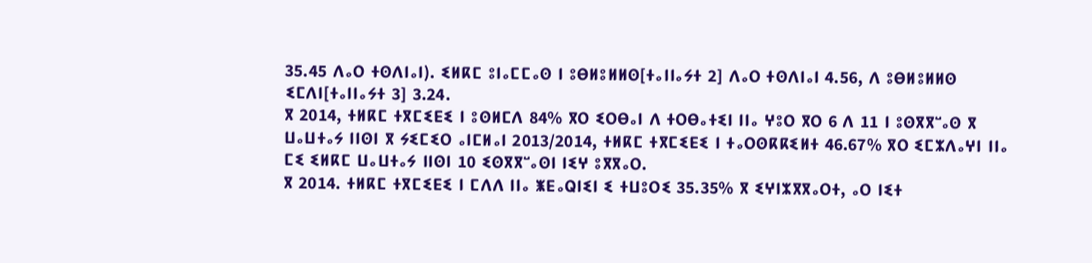35.45 ⴷⴰⵔ ⵜⵙⴷⵏⴰⵏ). ⵉⵍⴽⵎ ⵓⵏⴰⵎⵎⴰⵙ ⵏ ⵓⴱⵍⵓⵍⵍⵙ[ⵜⴰⵏⵏⴰⵢⵜ 2] ⴷⴰⵔ ⵜⵙⴷⵏⴰⵏ 4.56, ⴷ ⵓⴱⵍⵓⵍⵍⵙ ⵉⵎⴷⵏ[ⵜⴰⵏⵏⴰⵢⵜ 3] 3.24.
ⴳ 2014, ⵜⵍⴽⵎ ⵜⴳⵎⵉⴹⵉ ⵏ ⵓⵙⵍⵎⴷ 84% ⴳⵔ ⵉⵔⴱⴰⵏ ⴷ ⵜⵔⴱⴰⵜⵉⵏ ⵏⵏⴰ ⵖⵓⵔ ⴳⵔ 6 ⴷ 11 ⵏ ⵓⵙⴳⴳⵯⴰⵙ ⴳ ⵡⴰⵡⵜⴰⵢ ⵏⵏⵙⵏ ⴳ ⵢⵉⵎⵉⵔ ⴰⵏⵎⵍⴰⵏ 2013/2014, ⵜⵍⴽⵎ ⵜⴳⵎⵉⴹⵉ ⵏ ⵜⴰⵔⵙⴽⴽⵉⵍⵜ 46.67% ⴳⵔ ⵉⵎⵣⴷⴰⵖⵏ ⵏⵏⴰ ⵎⵉ ⵉⵍⴽⵎ ⵡⴰⵡⵜⴰⵢ ⵏⵏⵙⵏ 10 ⵉⵙⴳⴳⵯⴰⵙⵏ ⵏⵉⵖ ⵓⴳⴳⴰⵔ.
ⴳ 2014. ⵜⵍⴽⵎ ⵜⴳⵎⵉⴹⵉ ⵏ ⵎⴷⴷ ⵏⵏⴰ ⵥⴹⴰⵕⵏⵉⵏ ⵉ ⵜⵡⵓⵔⵉ 35.35% ⴳ ⵉⵖⵏⵣⴳⴳⴰⵔⵜ, ⴰⵔ ⵏⵉⵜ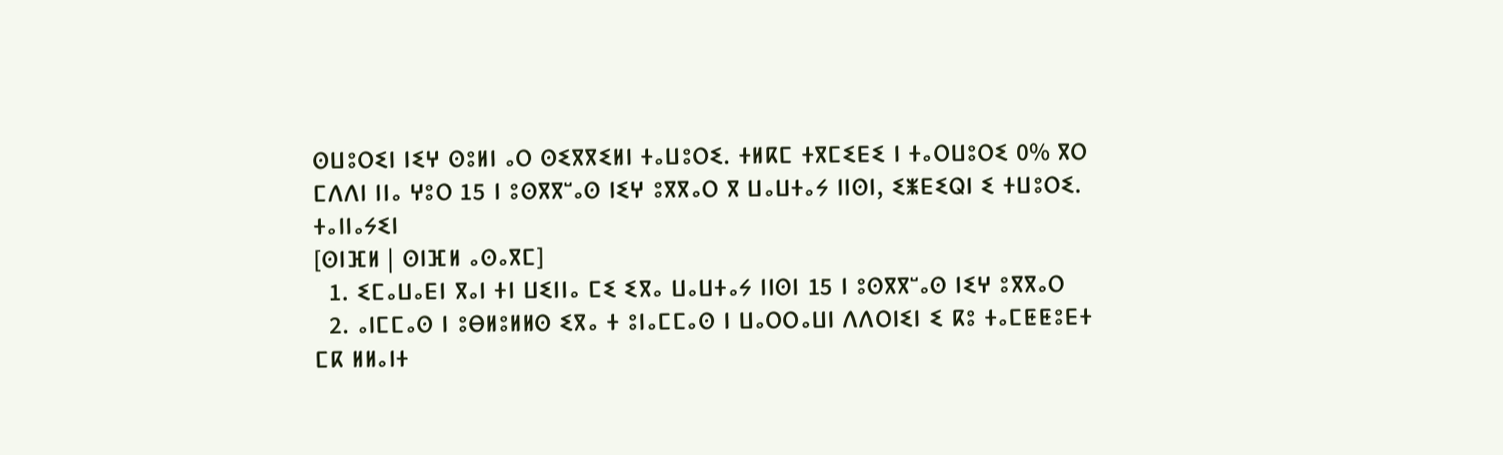ⵙⵡⵓⵔⵉⵏ ⵏⵉⵖ ⵙⵓⵍⵏ ⴰⵔ ⵙⵉⴳⴳⵉⵍⵏ ⵜⴰⵡⵓⵔⵉ. ⵜⵍⴽⵎ ⵜⴳⵎⵉⴹⵉ ⵏ ⵜⴰⵔⵡⵓⵔⵉ 0% ⴳⵔ ⵎⴷⴷⵏ ⵏⵏⴰ ⵖⵓⵔ 15 ⵏ ⵓⵙⴳⴳⵯⴰⵙ ⵏⵉⵖ ⵓⴳⴳⴰⵔ ⴳ ⵡⴰⵡⵜⴰⵢ ⵏⵏⵙⵏ, ⵉⵥⴹⵉⵕⵏ ⵉ ⵜⵡⵓⵔⵉ.
ⵜⴰⵏⵏⴰⵢⵉⵏ
[ⵙⵏⴼⵍ | ⵙⵏⴼⵍ ⴰⵙⴰⴳⵎ]
  1. ⵉⵎⴰⵡⴰⴹⵏ ⴳⴰⵏ ⵜⵏ ⵡⵉⵏⵏⴰ ⵎⵉ ⵉⴳⴰ ⵡⴰⵡⵜⴰⵢ ⵏⵏⵙⵏ 15 ⵏ ⵓⵙⴳⴳⵯⴰⵙ ⵏⵉⵖ ⵓⴳⴳⴰⵔ
  2. ⴰⵏⵎⵎⴰⵙ ⵏ ⵓⴱⵍⵓⵍⵍⵙ ⵉⴳⴰ ⵜ ⵓⵏⴰⵎⵎⴰⵙ ⵏ ⵡⴰⵔⵔⴰⵡⵏ ⴷⴷⵔⵏⵉⵏ ⵉ ⴽⵓ ⵜⴰⵎⵟⵟⵓⴹⵜ ⵎⴽ ⵍⵍⴰⵏⵜ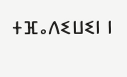ⵜⴼⴰⴷⵉⵡⵉⵏ ⵏ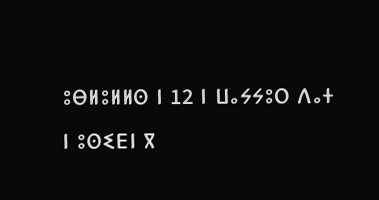ⵓⴱⵍⵓⵍⵍⵙ ⵏ 12 ⵏ ⵡⴰⵢⵢⵓⵔ ⴷⴰⵜ ⵏ ⵓⵙⵉⴹⵏ ⴳ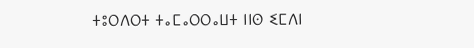ⵜⵓⵔⴷⵔⵜ ⵜⴰⵎⴰⵔⵔⴰⵡⵜ ⵏⵏⵙ ⵉⵎⴷⵏ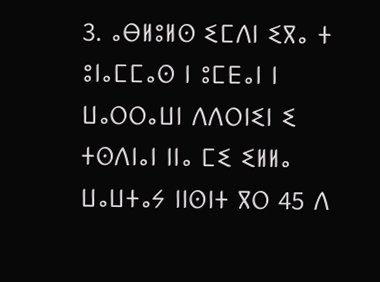3. ⴰⴱⵍⵓⵍⵙ ⵉⵎⴷⵏ ⵉⴳⴰ ⵜ ⵓⵏⴰⵎⵎⴰⵙ ⵏ ⵓⵎⴹⴰⵏ ⵏ ⵡⴰⵔⵔⴰⵡⵏ ⴷⴷⵔⵏⵉⵏ ⵉ ⵜⵙⴷⵏⴰⵏ ⵏⵏⴰ ⵎⵉ ⵉⵍⵍⴰ ⵡⴰⵡⵜⴰⵢ ⵏⵏⵙⵏⵜ ⴳⵔ 45 ⴷ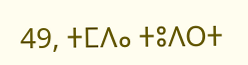49, ⵜⵎⴷⴰ ⵜⵓⴷⵔⵜ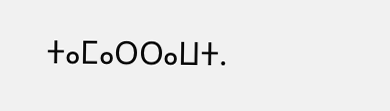ⵜⴰⵎⴰⵔⵔⴰⵡⵜ.